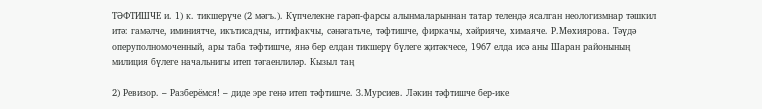ТӘФТИШЧЕ и. 1) к. тикшерүче (2 мәгъ.). Күпчелекне гарәп-фарсы алынмаларыннан татар телендә ясалган неологизмнар тәшкил итә: гамәлче, иминиятче, икътисадчы, иттифакчы, сәнәгатьче, тәфтишче, фиркачы, хәйрияче, химаяче. Р.Мөхиярова. Тәүдә оперуполномоченный, ары таба тәфтишче, янә бер елдан тикшерү бүлеге җитәкчесе, 1967 елда исә аны Шаран районының милиция бүлеге начальнигы итеп тәгаенлиләр. Кызыл таң

2) Ревизор. – Разберёмся! – диде эре генә итеп тәфтишче. З.Мурсиев. Ләкин тәфтишче бер-ике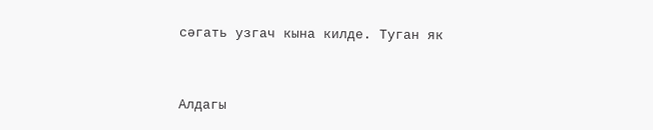сәгать узгач кына килде. Туган як



Алдагы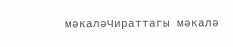мәкаләЧираттагы мәкалә